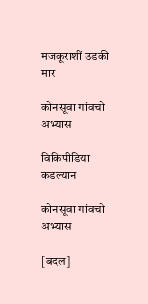मजकूराशीं उडकी मार

कोनसूवा गांवचो अभ्यास

विकिपीडिया कडल्यान

कोनसूवा गांवचो अभ्यास

[बदल]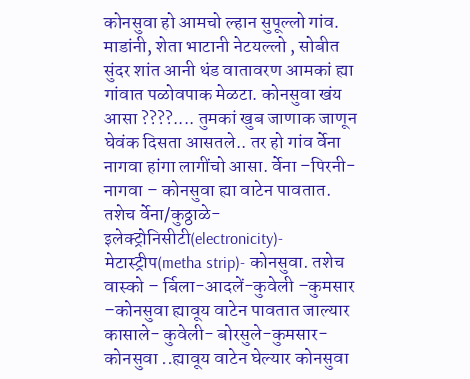कोनसुवा हो आमचो ल्हान सुपूल्लो गांव. माडांनी, शेता भाटानी नेटयल्लो , सोबीत सुंदर शांत आनी थंड वातावरण आमकां ह्या गांवात पळोवपाक मेळटा. कोनसुवा खंय आसा ????.... तुमकां खुब जाणाक जाणून घेवंक दिसता आसतले.. तर हो गांव र्वेना नागवा हांगा लागींचो आसा. र्वेना –पिरनी-नागवा – कोनसुवा ह्या वाटेन पावतात. तशेच र्वेना/कुठ्ठाळे-इलेक्ट्रोनिसीटी(electronicity)- मेटास्ट्रीप(metha strip)- कोनसुवा. तशेच वास्को – र्बिला-आदलें-कुवेली –कुमसार –कोनसुवा ह्यावूय वाटेन पावतात जाल्यार कासाले- कुवेली- बोरसुले-कुमसार- कोनसुवा ..ह्यावूय वाटेन घेल्यार कोनसुवा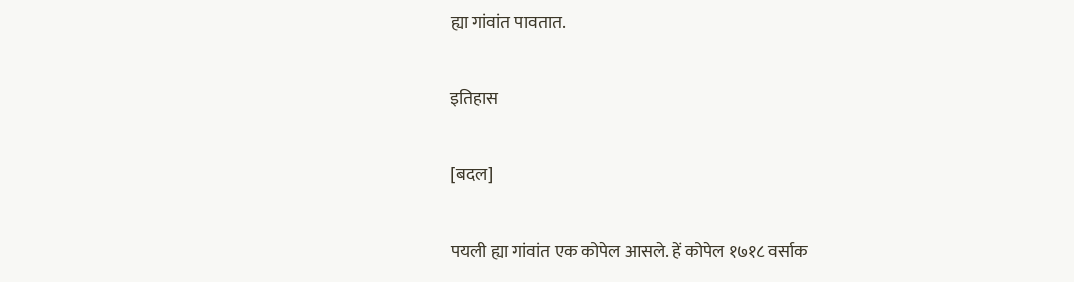ह्या गांवांत पावतात.

इतिहास

[बदल]

पयली ह्या गांवांत एक कोपेल आसले. हें कोपेल १७१८ वर्साक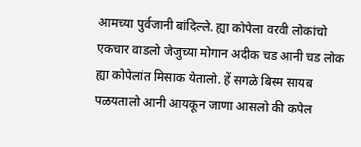आमच्या पुर्वजानी बांदिल्ले. ह्या कोपेला वरवी लोकांचो एकचार वाडलो जेजुच्या मोगान अदीक चड आनी चड लोक ह्या कोपेलांत मिसाक येतालो. हें सगळे बिस्म सायब पळयतालो आनी आयकून जाणा आसलो की कपेल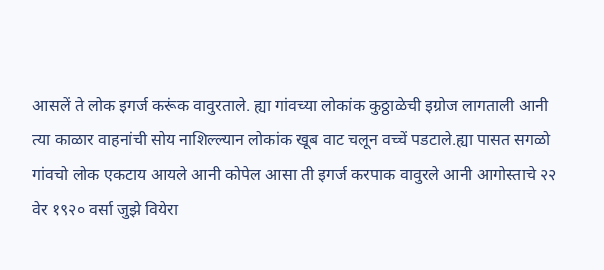आसलें ते लोक इगर्ज करूंक वावुरताले. ह्या गांवच्या लोकांक कुठ्ठाळेची इग्रोज लागताली आनी त्या काळार वाहनांची सोय नाशिल्ल्यान लोकांक खूब वाट चलून वच्चें पडटाले.ह्या पासत सगळो गांवचो लोक एकटाय आयले आनी कोपेल आसा ती इगर्ज करपाक वावुरले आनी आगोस्ताचे २२ वेर १९२० वर्सा जुझे वियेरा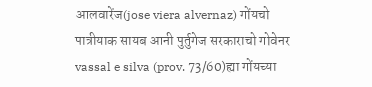आलवारेंज(jose viera alvernaz) गोंयचो पात्रीयाक सायब आनी पुर्तुगेज सरकाराचो गोवेनर vassal e silva (prov. 73/60)ह्या गोंयच्या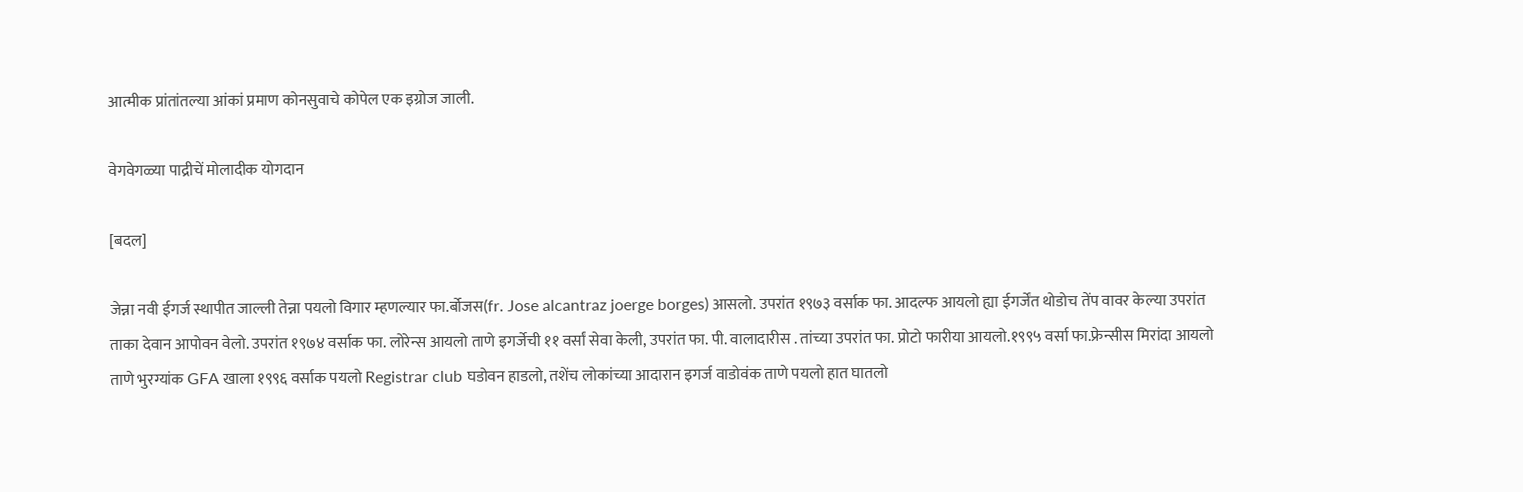आत्मीक प्रांतांतल्या आंकां प्रमाण कोनसुवाचे कोपेल एक इग्रोज जाली.

वेगवेगळ्या पाद्रीचें मोलादीक योगदान

[बदल]

जेन्ना नवी ईगर्ज स्थापीत जाल्ली तेन्ना पयलो विगार म्हणल्यार फा.र्बोजस(fr. Jose alcantraz joerge borges) आसलो. उपरांत १९७३ वर्साक फा. आदल्फ आयलो ह्या ईगर्जेंत थोडोच तेंप वावर केल्या उपरांत ताका देवान आपोवन वेलो. उपरांत १९७४ वर्साक फा. लोरेन्स आयलो ताणे इगर्जेची ११ वर्सां सेवा केली, उपरांत फा. पी. वालादारीस . तांच्या उपरांत फा. प्रोटो फारीया आयलो.१९९५ वर्सा फा.फ्रेन्सीस मिरांदा आयलो ताणे भुरग्यांक GFA खाला १९९६ वर्साक पयलो Registrar club घडोवन हाडलो, तशेंच लोकांच्या आदारान इगर्ज वाडोवंक ताणे पयलो हात घातलो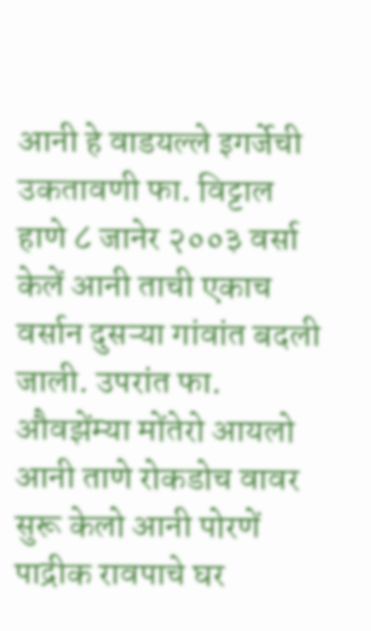आनी हे वाडयल्ले इगर्जेची उकतावणी फा. विट्टाल हाणे ८ जानेर २००३ वर्सा केलें आनी ताची एकाच वर्सान दुसऱ्या गांवांत बदली जाली. उपरांत फा. औवझेंम्या मोंतेरो आयलो आनी ताणे रोकडोच वावर सुरू केलो आनी पोरणें पाद्रीक रावपाचे घर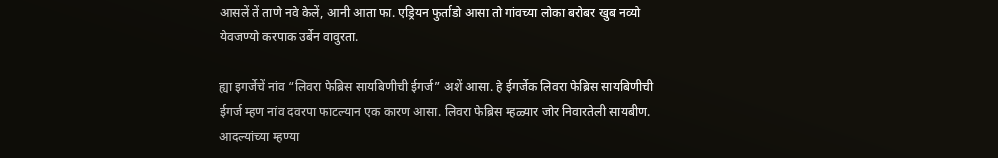आसलें तें ताणे नवे केलें, आनी आता फा. एड्रियन फुर्ताडो आसा तो गांवच्या लोका बरोबर खुब नव्यो येवजण्यो करपाक उर्बेन वावुरता.

ह्या इगर्जेचें नांव “लिवरा फेब्रिस सायबिणीची ईगर्ज” अशें आसा. हे ईगर्जेक लिवरा फेब्रिस सायबिणीची ईगर्ज म्हण नांव दवरपा फाटल्यान एक कारण आसा. लिवरा फेब्रिस म्हळ्यार जोर निवारतेली सायबीण. आदल्यांच्या म्हण्या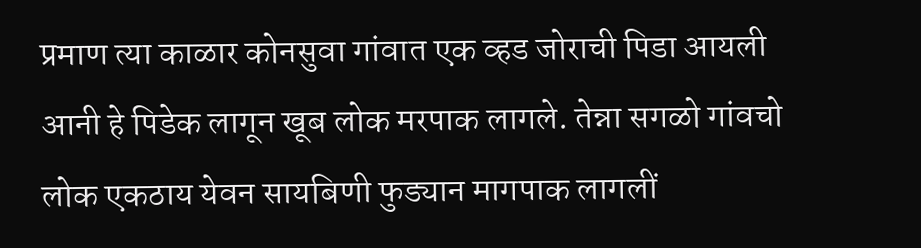प्रमाण त्या काळार कोनसुवा गांवात एक व्हड जोराची पिडा आयली आनी हे पिडेक लागून खूब लोक मरपाक लागले. तेन्ना सगळो गांवचो लोक एकठाय येवन सायबिणी फुड्यान मागपाक लागलीं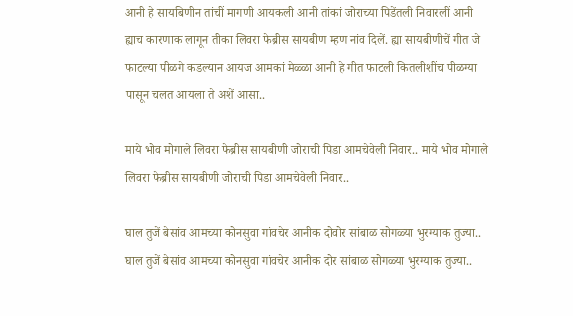आनी हे सायबिणीन तांचीं मागणी आयकली आनी तांकां जोराच्या पिडेंतली निवारलीं आनी ह्याच कारणाक लागून तीका लिवरा फेब्रीस सायबीण म्हण नांव दिलें. ह्या सायबीणीचें गीत जे फाटल्या पीळगे कडल्यान आयज आमकां मेळ्ळा आनी हे गीत फाटली कितलीशींच पीळग्या पासून चलत आयला ते अशें आसा..

माये भोव मोगाले लिवरा फेब्रीस सायबीणी जोराची पिडा आमचेवेली निवार.. माये भोव मोगाले लिवरा फेब्रीस सायबीणी जोराची पिडा आमचेवेली निवार..

घाल तुजें बेसांव आमच्या कोनसुवा गांवचेर आनीक दोवोर सांबाळ सोगळ्या भुरग्याक तुज्या.. घाल तुजें बेसांव आमच्या कोनसुवा गांवचेर आनीक दोर सांबाळ सोगळ्या भुरग्याक तुज्या..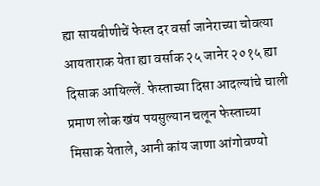ह्या सायबीणीचें फेस्त दर वर्सा जानेराच्या चोवत्या आयताराक येता ह्या वर्साक २५ जानेर २०१५ ह्या दिसाक आयिल्लें. फेस्ताच्या दिसा आदल्यांचे चाली प्रमाण लोक खंय पयसुल्यान चलून फेस्ताच्या मिसाक येताले, आनी कांय जाणा आंगोवण्यो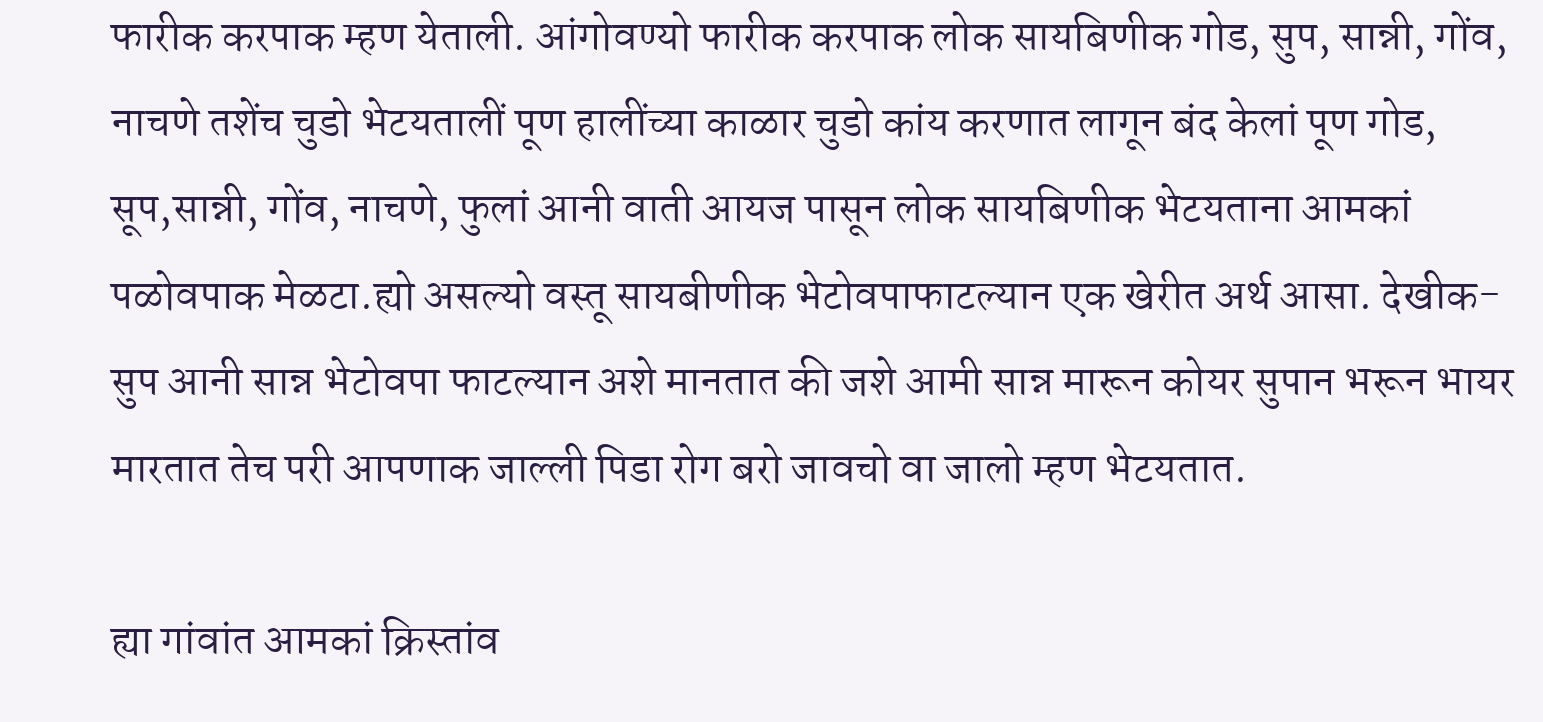फारीक करपाक म्हण येताली. आंगोवण्यो फारीक करपाक लोक सायबिणीक गोड, सुप, सान्नी, गोंव, नाचणे तशेंच चुडो भेटयतालीं पूण हालींच्या काळार चुडो कांय करणात लागून बंद केलां पूण गोड, सूप,सान्नी, गोंव, नाचणे, फुलां आनी वाती आयज पासून लोक सायबिणीक भेटयताना आमकां पळोवपाक मेळटा.ह्यो असल्यो वस्तू सायबीणीक भेटोवपाफाटल्यान एक खेरीत अर्थ आसा. देखीक- सुप आनी सान्न भेटोवपा फाटल्यान अशे मानतात की जशे आमी सान्न मारून कोयर सुपान भरून भायर मारतात तेच परी आपणाक जाल्ली पिडा रोग बरो जावचो वा जालो म्हण भेटयतात.

ह्या गांवांत आमकां क्रिस्तांव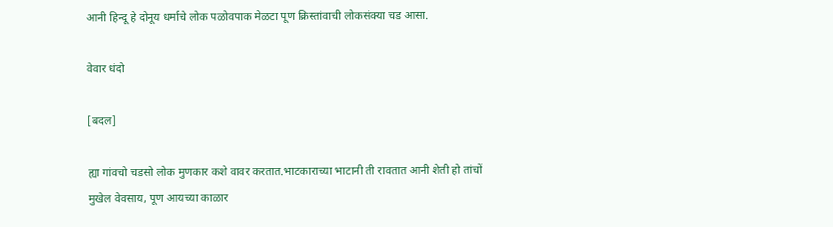आनी हिन्दू हे दोनूय धर्माचे लोक पळोवपाक मेळटा पूण क्रिस्तांवाची लोकसंक्या चड आसा.

वेवार धंदो

[बदल]

ह्या गांवचो चडसो लोक मुणकार कशे वावर करतात.भाटकाराच्या भाटानी ती रावतात आनी शेती हो तांचों मुखेल वेवसाय, पूण आयच्या काळार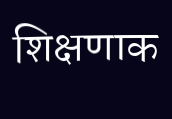शिक्षणाक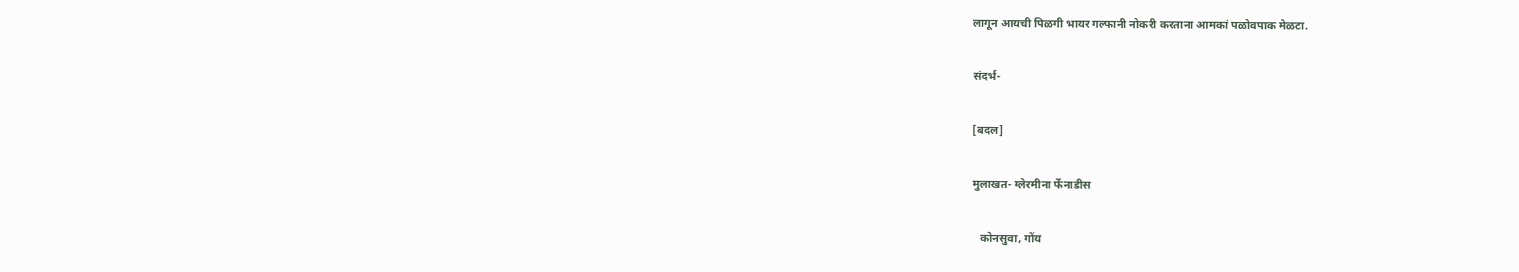लागून आयची पिळगी भायर गल्फानी नोकरी करताना आमकां पळोवपाक मेळटा.

संदर्भ-

[बदल]

मुलाखत- ग्लेरमीना र्फेनाडीस

   कोनसुवा, गोंय